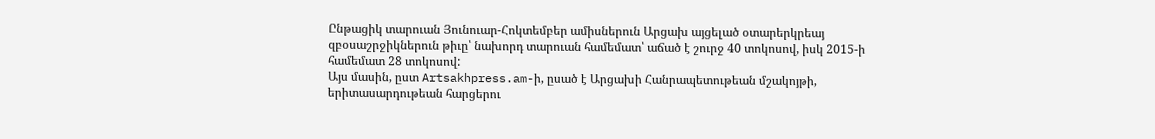Ընթացիկ տարուան Յունուար-Հոկտեմբեր ամիսներուն Արցախ այցելած օտարերկրեայ զբօսաշրջիկներուն թիւը՝ նախորդ տարուան համեմատ՝ աճած է շուրջ 40 տոկոսով, իսկ 2015-ի համեմատ 28 տոկոսով:
Այս մասին, ըստ Artsakhpress.am-ի, ըսած է Արցախի Հանրապետութեան մշակոյթի, երիտասարդութեան հարցերու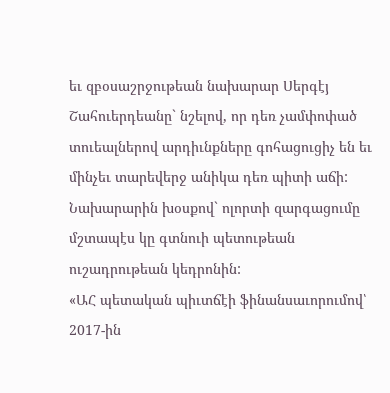եւ զբօսաշրջութեան նախարար Սերգէյ Շահուերդեանը` նշելով, որ դեռ չամփոփած տուեալներով արդիւնքները գոհացուցիչ են եւ մինչեւ տարեվերջ անիկա դեռ պիտի աճի:
Նախարարին խօսքով` ոլորտի զարգացումը մշտապէս կը գտնուի պետութեան ուշադրութեան կեդրոնին:
«ԱՀ պետական պիւտճէի ֆինանսաւորումով՝ 2017-ին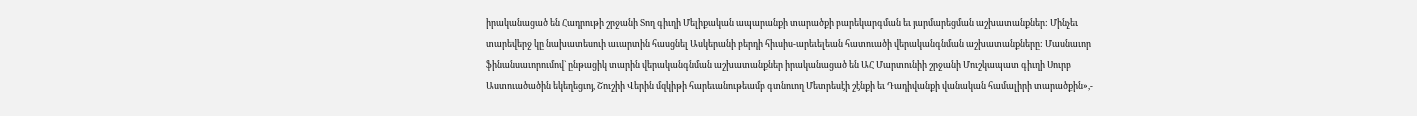իրականացած են Հադրութի շրջանի Տող գիւղի Մելիքական ապարանքի տարածքի բարեկարգման եւ յարմարեցման աշխատանքներ: Մինչեւ տարեվերջ կը նախատեսուի աւարտին հասցնել Ասկերանի բերդի հիւսիս-արեւելեան հատուածի վերականգնման աշխատանքները: Մասնաւոր ֆինանսաւորումով` ընթացիկ տարին վերականգնման աշխատանքներ իրականացած են ԱՀ Մարտունիի շրջանի Մուշկապատ գիւղի Սուրբ Աստուածածին եկեղեցւոյ, Շուշիի Վերին մզկիթի հարեւանութեամբ գտնուող Մետրեսէի շէնքի եւ Դադիվանքի վանական համալիրի տարածքին»,-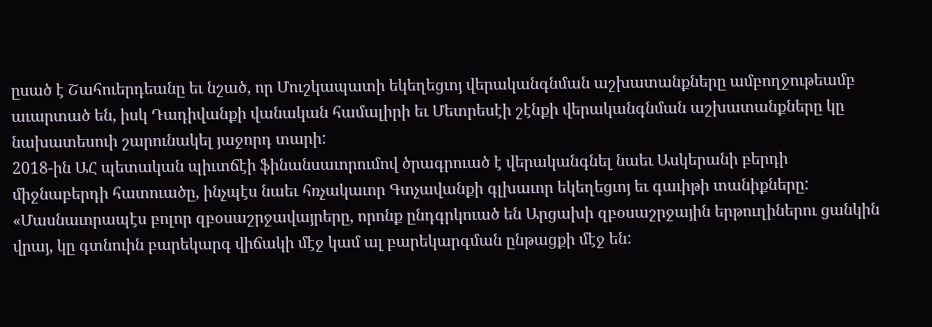ըսած է Շահուերդեանը եւ նշած, որ Մուշկապատի եկեղեցւոյ վերականգնման աշխատանքները ամբողջութեամբ աւարտած են, իսկ Դադիվանքի վանական համալիրի եւ Մետրեսէի շէնքի վերականգնման աշխատանքները կը նախատեսուի շարունակել յաջորդ տարի:
2018-ին ԱՀ պետական պիւտճէի ֆինանսաւորումով ծրագրուած է վերականգնել նաեւ Ասկերանի բերդի միջնաբերդի հատուածը, ինչպէս նաեւ հռչակաւոր Գտչավանքի գլխաւոր եկեղեցւոյ եւ գաւիթի տանիքները:
«Մասնաւորապէս բոլոր զբօսաշրջավայրերը, որոնք ընդգրկուած են Արցախի զբօսաշրջային երթուղիներու ցանկին վրայ, կը գտնուին բարեկարգ վիճակի մէջ կամ ալ բարեկարգման ընթացքի մէջ են: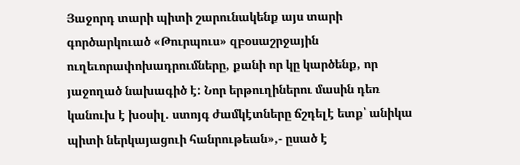Յաջորդ տարի պիտի շարունակենք այս տարի գործարկուած «Թուրպուս» զբօսաշրջային ուղեւորափոխադրումները, քանի որ կը կարծենք, որ յաջողած նախագիծ է: Նոր երթուղիներու մասին դեռ կանուխ է խօսիլ. ստոյգ ժամկէտները ճշդելէ ետք՝ անիկա պիտի ներկայացուի հանրութեան»,- ըսած է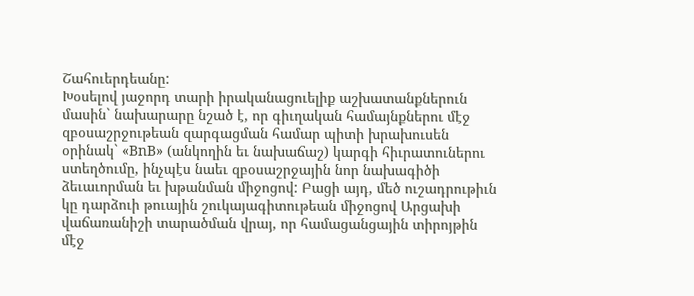Շահուերդեանը:
Խօսելով յաջորդ տարի իրականացուելիք աշխատանքներուն մասին` նախարարը նշած է, որ գիւղական համայնքներու մէջ զբօսաշրջութեան զարգացման համար պիտի խրախուսեն օրինակ` «BnB» (անկողին եւ նախաճաշ) կարգի հիւրատուներու ստեղծումը, ինչպէս նաեւ զբօսաշրջային նոր նախագիծի ձեւաւորման եւ խթանման միջոցով: Բացի այդ, մեծ ուշադրութիւն կը դարձուի թուային շուկայագիտութեան միջոցով Արցախի վաճառանիշի տարածման վրայ, որ համացանցային տիրոյթին մէջ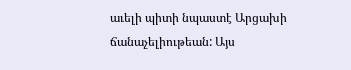աւելի պիտի նպաստէ Արցախի ճանաչելիութեան: Այս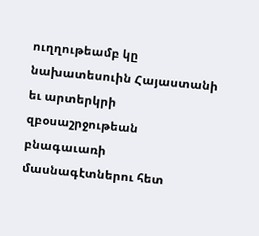ուղղութեամբ կը նախատեսուին Հայաստանի եւ արտերկրի զբօսաշրջութեան բնագաւառի մասնագէտներու հետ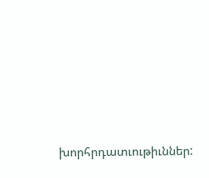խորհրդատւութիւններ: